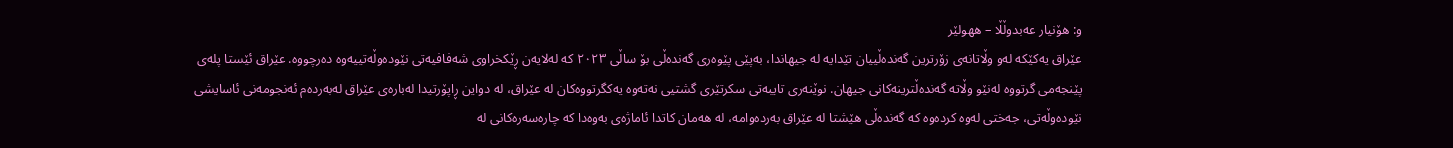و: هۆنیار عەبدوڵڵا – ههولێر
عێراق یەکێکە لەو وڵاتانەی زۆرترین گەندەڵییان تێدایە لە جیهاندا، بەپێی پێوەری گەندەڵی بۆ ساڵی ٢٠٢٣ کە لەلایەن ڕێکخراوی شەفافیەتی نێودەوڵەتییەوە دەرچووە. عێراق ئێستا پلەی پێنجەمی گرتووە لەنێو وڵاتە گەندەڵترینەکانی جیهان. نوێنەری تایبەتی سکرتێری گشتیی نەتەوە یەکگرتووەکان لە عێراق، لە دواین ڕاپۆرتیدا لەبارەی عێراق لەبەردەم ئەنجومەنی ئاسایشی نێودەوڵەتی، جەختی لەوە کردەوە کە گەندەڵی هێشتا لە عێراق بەردەوامە، لە هەمان کاتدا ئاماژەی بەوەدا کە چارەسەرەکانی لە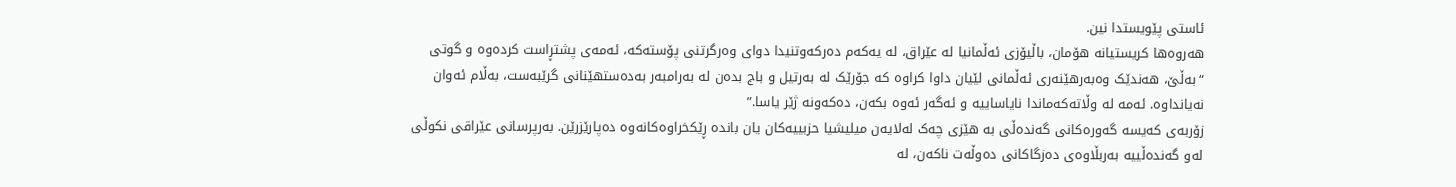ئاستی پێویستدا نین.
هەروەها کریستیانە هۆمان، باڵیۆزی ئەڵمانیا لە عێراق، لە یەکەم دەرکەوتنیدا دوای وەرگرتنی پۆستەکە، ئەمەی پشتڕاست کردەوە و گوتی “بەڵێ، هەندێک وەبەرهێنەری ئەڵمانی لێیان داوا کراوە کە جۆرێک لە بەرتیل و باج بدەن لە بەرامبەر بەدەستهێنانی گرێبەست، بەڵام ئەوان نەیانداوە. ئەمە لە وڵاتەکەماندا نایاساییە و ئەگەر ئەوە بکەن، دەکەونە ژێر یاسا.”
زۆربەی کەیسە گەورەکانی گەندەڵی بە هێزی چەک لەلایەن میلیشیا حزبییەکان یان باندە ڕێکخراوەکانەوە دەپارێزرێن. بەرپرسانی عێراقی نکوڵی لەو گەندەڵییە بەربڵاوەی دەزگاکانی دەوڵەت ناکەن، لە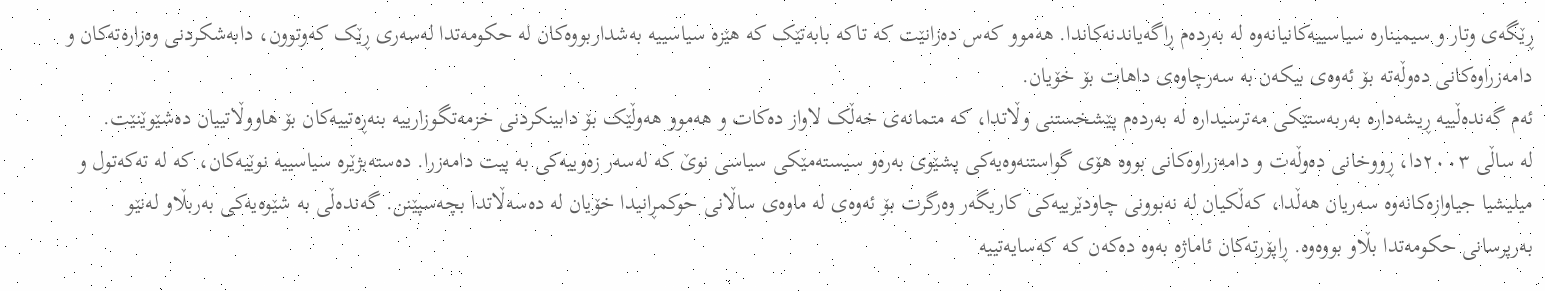ڕێگەی وتار و سیمینارە سیاسییەکانیانەوە لە بەردەم ڕاگەیاندنەکاندا. هەموو کەس دەزانێت کە تاکە بابەتێک کە هێزە سیاسییە بەشداربووەکان لە حکومەتدا لەسەری ڕێک کەوتوون، دابەشکردنی وەزارەتەکان و دامەزراوەکانی دەوڵەتە بۆ ئەوەی بیکەن بە سەرچاوەی داهات بۆ خۆیان.
ئەم گەندەڵییە ڕیشەدارە بەربەستێکی مەترسیدارە لە بەردەم پێشخستنی وڵاتدا، کە متمانەی خەڵک لاواز دەکات و هەموو هەوڵێک بۆ دابینکردنی خزمەتگوزارییە بنەڕەتییەکان بۆ هاووڵاتییان دەشێوێنێت.
لە ساڵی ٢٠٠٣دا، ڕووخانی دەوڵەت و دامەزراوەکانی بووە هۆی گواستنەوەیەکی پشێوی بەرەو سیستەمێکی سیاسی نوێ کە لەسەر زەوییەکی بە پیت دامەزرا. دەستەبژێرە سیاسییە نوێیەکان، کە لە تەکەتول و میلیشیا جیاوازەکانەوە سەریان هەڵدا، کەڵکیان لە نەبوونی چاودێرییەکی کاریگەر وەرگرت بۆ ئەوەی لە ماوەی ساڵانی حوکمڕانیدا خۆیان لە دەسەڵاتدا بچەسپێنن. گەندەڵی بە شێوەیەکی بەربڵاو لەنێو بەرپرسانی حکومەتدا بڵاو بووەوە. ڕاپۆرتەکان ئاماژە بەوە دەکەن کە کەسایەتییە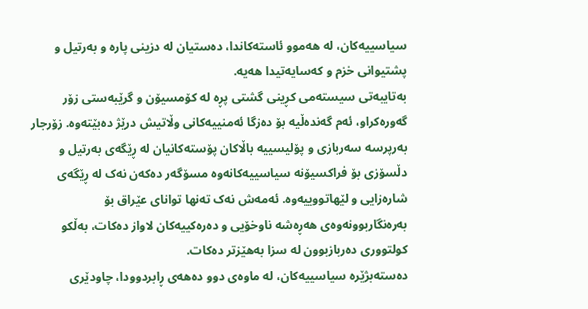سیاسییەکان، لە هەموو ئاستەکاندا، دەستیان لە دزینی پارە و بەرتیل و پشتیوانی خزم و کەسایەتیدا هەیە.
بەتایبەتی سیستەمی کڕینی گشتی پڕە لە کۆمسیۆن و گرێبەستی زۆر گەورەکراو، ئەم گەندەڵیە بۆ دەزگا ئەمنییەکانی وڵاتیش درێژ دەبێتەوە. زۆرجار بەرپرسە سەربازی و پۆلیسییە باڵاکان پۆستەکانیان لە ڕێگەی بەرتیل و دڵسۆزی بۆ فراکسیۆنە سیاسییەکانەوە مسۆگەر دەکەن نەک لە ڕێگەی شارەزایی و لێهاتووییەوە. ئەمەش نەک تەنها توانای عێراق بۆ بەرەنگاربوونەوەی هەڕەشە ناوخۆیی و دەرەکییەکان لاواز دەکات، بەڵکو کولتووری دەربازبوون لە سزا بەهێزتر دەکات.
دەستەبژێرە سیاسییەکان، لە ماوەی دوو دەهەی ڕابردوودا، چاودێری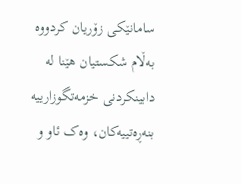سامانێکی زۆریان کردووە بەڵام شکستیان هێنا لە دابینکردنی خزمەتگوزارییە بنەڕەتییەکان، وەک ئاو و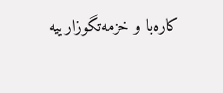کارەبا و خزمەتگوزارییە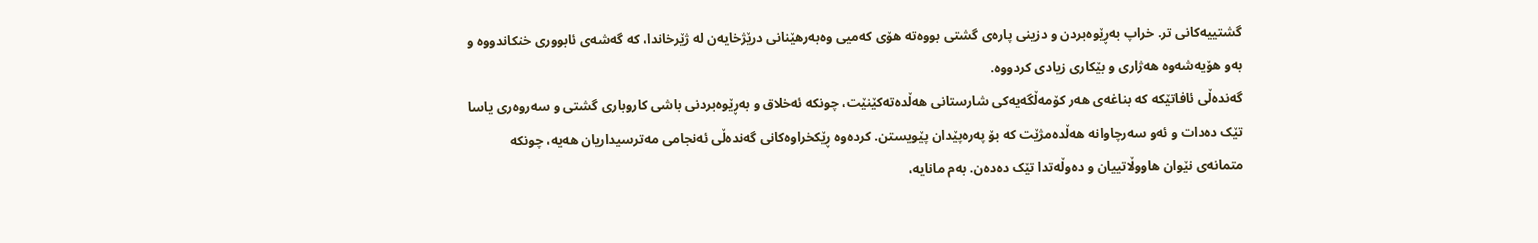گشتییەکانی تر. خراپ بەڕێوەبردن و دزینی پارەی گشتی بووەتە هۆی کەمیی وەبەرهێنانی درێژخایەن لە ژێرخاندا، کە گەشەی ئابووری خنکاندووە و بەو هۆیەشەوە هەژاری و بێکاری زیادی کردووە.
گەندەڵی ئافاتێکە کە بناغەی هەر کۆمەڵگەیەکی شارستانی هەڵدەتەکێنێت، چونکە ئەخلاق و بەڕێوەبردنی باشی کاروباری گشتی و سەروەری یاسا تێک دەدات و ئەو سەرچاوانە هەڵدەمژێت کە بۆ پەرەپێدان پێویستن. کردەوە ڕێکخراوەکانی گەندەڵی ئەنجامی مەترسیداریان هەیە، چونکە متمانەی نێوان هاووڵاتییان و دەوڵەتدا تێک دەدەن. بەم مانایە،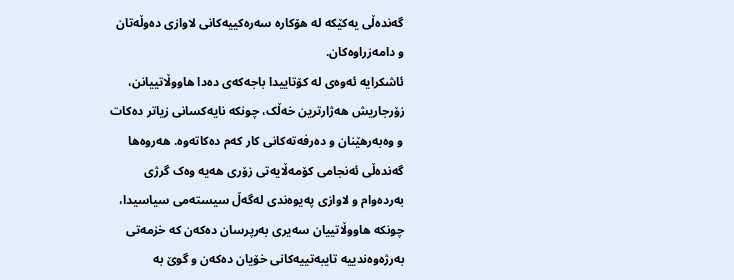گەندەڵی یەکێکە لە هۆکارە سەرەکییەکانی لاوازی دەوڵەتان و دامەزراوەکان.
ئاشکرایە ئەوەی لە کۆتاییدا باجەکەی دەدا هاووڵاتییانن، زۆرجاریش هەژارترین خەڵک، چونکە نایەکسانی زیاتر دەکات و وەبەرهێنان و دەرفەتەکانی کار کەم دەکاتەوە. هەروەها گەندەڵی ئەنجامی کۆمەڵایەتی زۆری هەیە وەک گرژی بەردەوام و لاوازی پەیوەندی لەگەڵ سیستەمی سیاسیدا، چونکە هاووڵاتییان سەیری بەرپرسان دەکەن کە خزمەتی بەرژەوەندییە تایبەتییەکانی خۆیان دەکەن و گوێ بە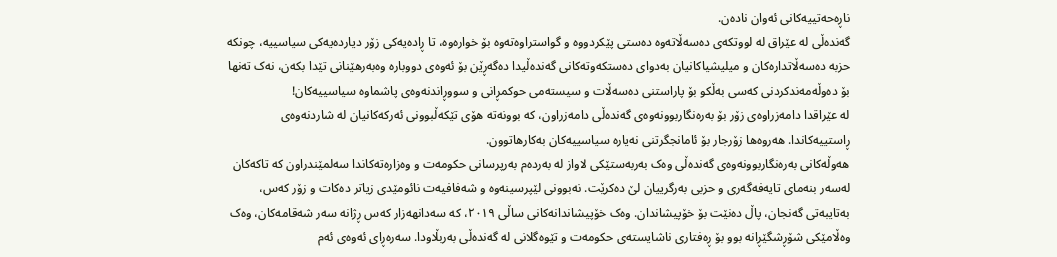ناڕەحەتییەکانی ئەوان نادەن.
گەندەڵی لە عێراق لە لووتکەی دەسەڵاتەوە دەستی پێکردووە و گواستراوەتەوە بۆ خوارەوە، تا ڕادەیەکی زۆر دیاردەیەکی سیاسییە، چونکە حزبە دەسەڵاتدارەکان و میلیشیاکانیان بەدوای دەستکەوتەکانی گەندەڵیدا دەگەڕێن بۆ ئەوەی دووبارە وەبەرهێنانی تێدا بکەن، نەک تەنها بۆ دەوڵەمەندکردنی کەسی بەڵکو بۆ پاراستنی دەسەڵات و سیستەمی حوکمڕانی و سووڕاندنەوەی پاشماوە سیاسییەکان!
لە عێراقدا دامەزراوەی زۆر بۆ بەرەنگاربوونەوەی گەندەڵی دامەزراون، کە بوونەتە هۆی تێکەڵبوونی ئەرکەکانیان لە شاردنەوەی ڕاستییەکاندا. هەروەها زۆرجار بۆ ئامانجگرتنی نەیارە سیاسییەکان بەکارهاتوون.
هەوڵەکانی بەرەنگاربوونەوەی گەندەڵی وەک بەربەستێکی لاواز لە بەردەم بەرپرسانی حکومەت و وەزارەتەکاندا سەلمێندراون کە تاکەکان لەسەر بنەمای تایەفەگەری و حزبی بەرگرییان لێ دەکرێت. نەبوونی لێپرسینەوە و شەفافیەت نائومێدی زیاتر دەکات و زۆر کەس، بەتایبەتی گەنجان، پاڵ دەنێت بۆ خۆپیشاندان. وەک خۆپیشاندانەکانی ساڵی ٢٠١٩، کە سەدانهەزار کەس ڕژانە سەر شەقامەکان، وەک وەڵامێکی شۆڕشگێڕانە بوو بۆ ڕەفتاری ناشایستەی حکومەت و تێوەگلانی لە گەندەڵی بەربڵاودا. سەرەڕای ئەوەی ئەم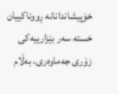خۆپیشاندانانە ڕووناکییان خستە سەر بێزارییەکی زۆری جەماوەری، بەڵام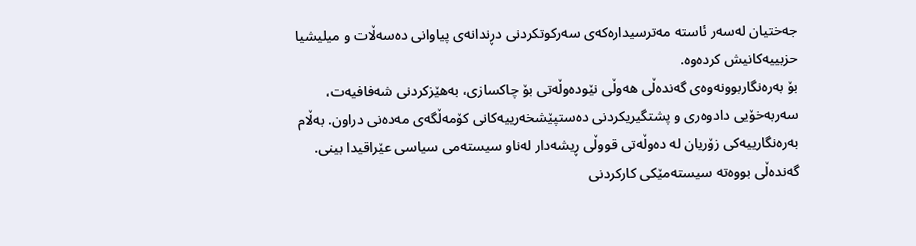جەختیان لەسەر ئاستە مەترسیدارەکەی سەرکوتکردنی دڕندانەی پیاوانی دەسەڵات و میلیشیا حزبییەکانیش کردەوە.
بۆ بەرەنگاربوونەوەی گەندەڵی هەوڵی نێودەوڵەتی بۆ چاکسازی، بەهێزکردنی شەفافیەت، سەربەخۆیی دادوەری و پشتگیریکردنی دەستپێشخەرییەکانی کۆمەڵگەی مەدەنی دراون. بەڵام بەرەنگارییەکی زۆریان لە دەوڵەتی قووڵی ڕیشەدار لەناو سیستەمی سیاسی عێراقیدا بینی.
گەندەڵی بووەتە سیستەمێکی کارکردنی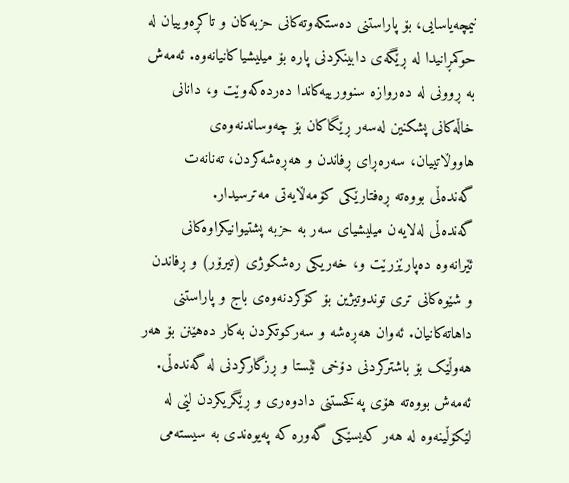نیمچەیاسایی، بۆ پاراستنی دەستکەوتەکانی حزبەکان و تاکڕەوییان لە حوکمڕانیدا لە ڕێگەی دابینکردنی پارە بۆ میلیشیاکانیانەوە. ئەمەش بە ڕوونی لە دەروازە سنوورییەکاندا دەردەکەوێت و، دانانی خاڵەکانی پشکنین لەسەر ڕێگاکان بۆ چەوساندنەوەی هاووڵاتییان، سەرەڕای ڕفاندن و هەڕەشەکردن، تەنانەت گەندەڵی بووەتە ڕەفتارێکی کۆمەڵایەتی مەترسیدار.
گەندەڵی لەلایەن میلیشیای سەر بە حزبە پشتیوانیکراوەکانی ئێرانەوە دەپارێزرێت و، خەریکی رەشکوژی (تیرۆر) و ڕفاندن و شێوەکانی تری توندوتیژین بۆ کۆکردنەوەی باج و پاراستنی داهاتەکانیان. ئەوان هەڕەشە و سەرکوتکردن بەکار دەهێنن بۆ هەر هەوڵێک بۆ باشترکردنی دۆخی ئێستا و ڕزگارکردنی لە گەندەڵی. ئەمەش بووەتە هۆی پەکخستنی دادوەری و ڕێگریکردن لێی لە لێکۆڵینەوە لە هەر کەیسێکی گەورە کە پەیوەندی بە سیستەمی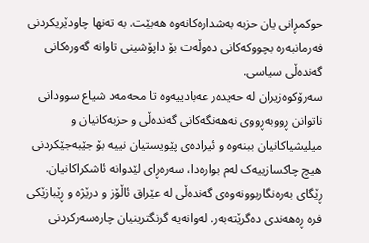حوکمڕانی یان حزبە بەشدارەکانەوە هەبێت. بە تەنها چاودێریکردنی فەرمانبەرە بچووکەکانی دەوڵەت بۆ داپۆشینی تاوانە گەورەکانی گەندەڵی سیاسی.
سەرۆکوەزیران لە حەیدەر عەبادییەوە تا محەمەد شیاع سوودانی ناتوانن ڕووبەڕووی نەهەنگەکانی گەندەڵی و حزبەکانیان و میلیشیاکانیان ببنەوە و ئیرادەی پێویستیان نییە بۆ جێبەجێکردنی هیچ چاکسازییەک لەم بوارەدا، سەرەڕای لێدوانە ئاشکراکانیان.
ڕێگای بەرەنگاربوونەوەی گەندەڵی لە عێراق ئاڵۆز و درێژە و ڕێبازێکی فرە ڕەهەندی دەگرێتەبەر. لەوانەیە گرنگترینیان چارەسەرکردنی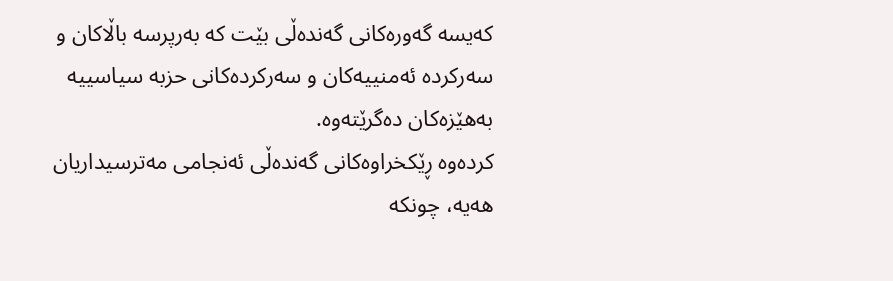کەیسە گەورەکانی گەندەڵی بێت کە بەرپرسە باڵاکان و سەرکردە ئەمنییەکان و سەرکردەکانی حزبە سیاسییە بەهێزەکان دەگرێتەوە.
کردەوە ڕێکخراوەکانی گەندەڵی ئەنجامی مەترسیداریان هەیە، چونکە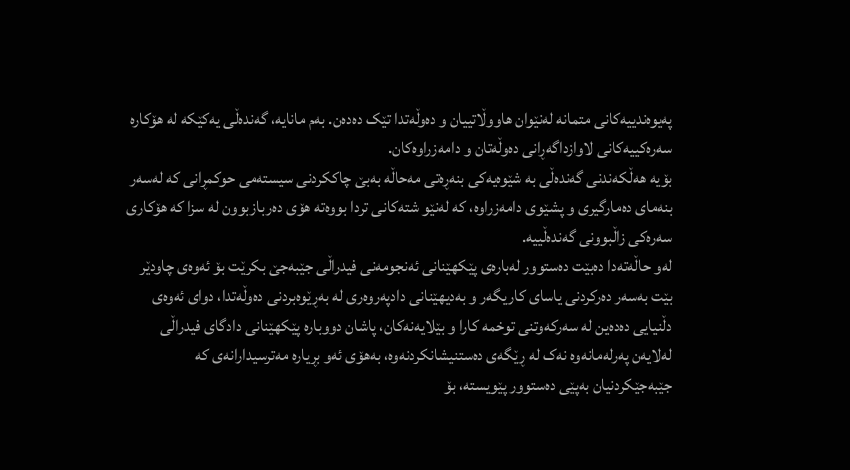پەیوەندییەکانی متمانە لەنێوان هاووڵاتییان و دەوڵەتدا تێک دەدەن. بەم مانایە، گەندەڵی یەکێکە لە هۆکارە سەرەکییەکانی لاوازداگەڕانی دەوڵەتان و دامەزراوەکان.
بۆیە هەڵکەندنی گەندەڵی بە شێوەیەکی بنەڕەتی مەحاڵە بەبێ چاککردنی سیستەمی حوکمڕانی کە لەسەر بنەمای دەمارگیری و پشێوی دامەزراوە، کە لەنێو شتەکانی تردا بووەتە هۆی دەربازبوون لە سزا کە هۆکاری سەرەکی زاڵبوونی گەندەڵییە.
لەو حاڵەتەدا دەبێت دەستوور لەبارەی پێکهێنانی ئەنجومەنی فیدراڵی جێبەجێ بکرێت بۆ ئەوەی چاودێر بێت بەسەر دەرکردنی یاسای کاریگەر و بەدیهێنانی دادپەروەری لە بەڕێوەبردنی دەوڵەتدا، دوای ئەوەی دڵنیایی دەدەین لە سەرکەوتنی توخمە کارا و بێلایەنەکان، پاشان دووبارە پێکهێنانی دادگای فیدراڵی لەلایەن پەرلەمانەوە نەک لە ڕێگەی دەستنیشانکردنەوە، بەهۆی ئەو بڕیارە مەترسیدارانەی کە جێبەجێکردنیان بەپێی دەستوور پێویستە، بۆ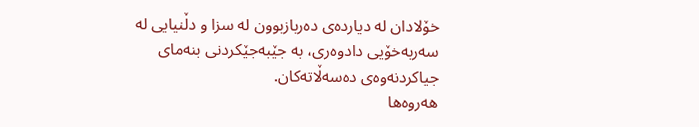خۆلادان لە دیاردەی دەربازبوون لە سزا و دڵنیایی لە سەربەخۆیی دادوەری، بە جێبەجێکردنی بنەمای جیاکردنەوەی دەسەڵاتەکان.
هەروەها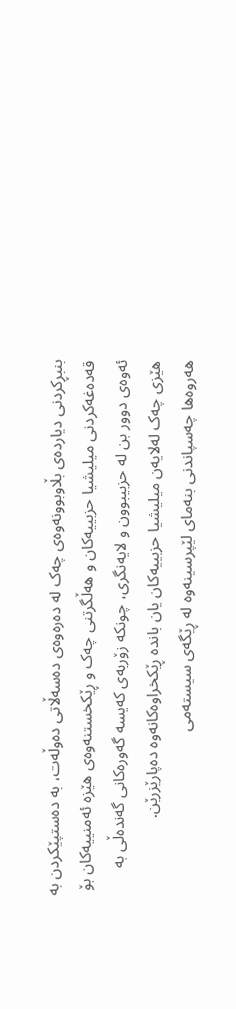بنبڕکردنی دیاردەی بڵاوبوونەوەی چەک لە دەرەوەی دەسەڵاتی دەوڵەت، بە دەستپێکردن بە قەدەغەکردنی میلیشیا حزبییەکان و هەڵگرتنی چەک و ڕێکخستنەوەی هێزە ئەمنییەکان بۆ ئەوەی دوور بن لە حزبیبوون و لایەنگری، چونکە زۆربەی کەیسە گەورەکانی گەندەڵی بە هێزی چەک لەلایەن میلیشیا حزبییەکان یان باندە ڕێکخراوەکانەوە دەپارێزرێن.
هەروەها چەسپاندنی بنەمای لێپرسینەوە لە ڕێگەی سیستەمی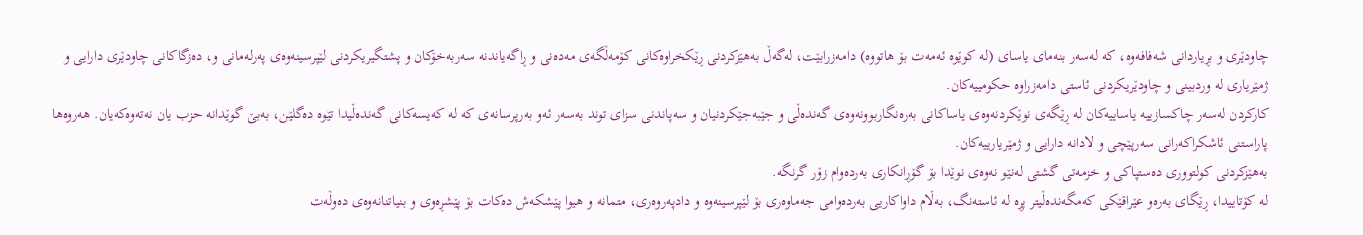چاودێری و بڕیاردانی شەفافەوە، کە لەسەر بنەمای یاسای (لە کوێوە ئەمەت بۆ هاتووە) دامەزرابێت، لەگەڵ بەهێزکردنی ڕێکخراوەکانی کۆمەڵگەی مەدەنی و ڕاگەیاندنە سەربەخۆکان و پشتگیریکردنی لێپرسینەوەی پەرلەمانی و، دەزگاکانی چاودێری دارایی و ژمێریاری لە وردبینی و چاودێریکردنی ئاستی دامەزراوە حکومییەکان.
کارکردن لەسەر چاکسازییە یاساییەکان لە ڕێگەی نوێکردنەوەی یاساکانی بەرەنگاربوونەوەی گەندەڵی و جێبەجێکردنیان و سەپاندنی سزای توند بەسەر ئەو بەرپرسانەی کە لە کەیسەکانی گەندەڵیدا تێوە دەگلێن، بەبێ گوێدانە حزب یان نەتەوەکەیان. هەروەها پاراستنی ئاشکراکەرانی سەرپێچی و لادانە دارایی و ژمێریارییەکان.
بەهێزکردنی کولتووری دەستپاکی و خزمەتی گشتی لەنێو نەوەی نوێدا بۆ گۆڕانکاری بەردەوام زۆر گرنگە.
لە کۆتاییدا، ڕێگای بەرەو عێراقێکی کەمگەندەڵیتر پڕە لە ئاستەنگ، بەڵام داواکاریی بەردەوامی جەماوەری بۆ لێپرسینەوە و دادپەروەری، متمانە و هیوا پێشکەش دەکات بۆ پێشڕەوی و بنیاتنانەوەی دەوڵەت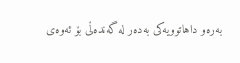بەرەو داهاتوویەکی بەدەر لە گەندەڵی بۆ ئەوەی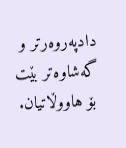دادپەروەرتر و گەشاوەتر بێت بۆ هاووڵاتیان.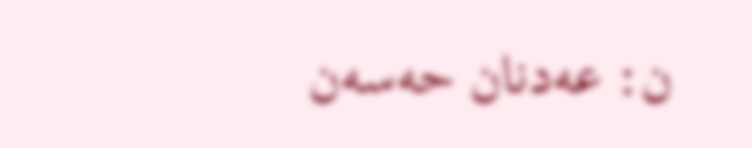ن: عەدنان حەسەن